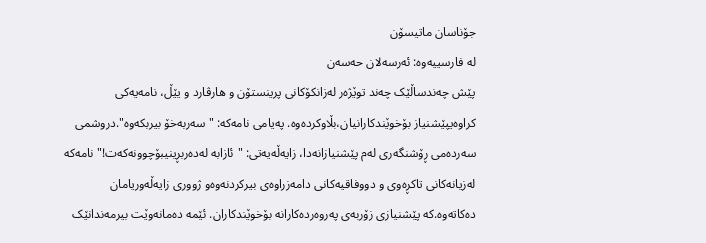جۆناسان ماتیسۆن
لە فارسییەوە: ئەرسەلان حەسەن
پێش چەندساڵێک چەند توێژەر لەزانکۆکانی پرینستۆن و هارڤارد و یێڵ، نامەیەکی کراوەیپێشنیاز بۆخوێندکارانیان،بڵاوکردەوە. پەیامی نامەکە: "سەربەخۆ بیربکەوە".دروشمی سەردەمی ڕۆشنگەری لەم پێشنیازانەدا، زایەڵەیەتی: "ئازابە لەدەربڕینیبۆچوونەکەت!"نامەکە لەزیانەکانی تاکڕەوی و دووفاقیەکانی دامەزراوەی بیرکردنەوەو ژووری زایەڵەوریامان دەکاتەوە.کە پێشنیازی زۆربەی پەروەردەکارانە بۆخوێندکاران. ئێمە دەمانەوێت بیرمەندانێک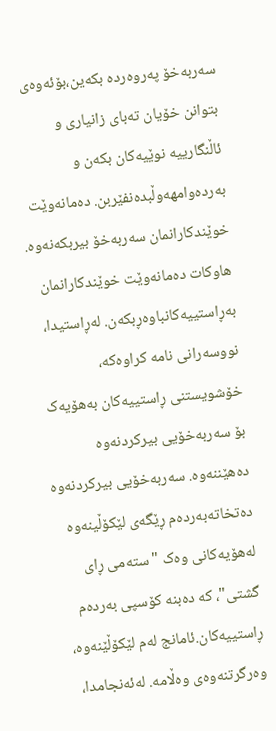سەربەخۆ پەروەردە بکەین،بۆئەوەی بتوانن خۆیان تەبای زانیاری و ئاڵنگارییە نوێیەکان بکەن و بەردەوامهەوڵبدەنفێربن. دەمانەوێت خوێندکارانمان سەربەخۆ بیربکەنەوە.
هاوکات دەمانەوێت خوێندکارانمان بەڕاستییەکانباوەڕبکەن. لەڕاستیدا، نووسەرانی نامە کراوەکە، خۆشویستنی ڕاستییەکان بەهۆیەک بۆ سەربەخۆیی بیرکردنەوە دەهێننەوە. سەربەخۆیی بیرکردنەوە دەتخاتەبەردەم ڕێگەی لێکۆڵینەوە لەهۆیەکانی وەک "ستەمی ڕای گشتی"، کە دەبنە کۆسپی بەردەم ڕاستییەکان.ئامانج لەم لێکۆڵێنەوە، وەرگرتنەوەی وەڵامە. لەئەنجامدا،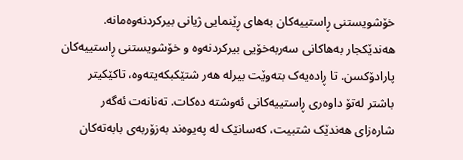خۆشویستنی ڕاستییەکان بەهای ڕێنمایی ژیانی بیرکردنەوەمانە.
هەندێکجار بەهاکانی سەربەخۆیی بیرکردنەوە و خۆشویستنی ڕاستییەکان پارادۆکسن. تا ڕادەیەک بتەوێت بیرلە هەر شتێکبکەیتەوە، تاکێکیتر باشتر لەتۆ داوەری ڕاستییەکانی ئەوشتە دەکات. تەنانەت ئەگەر شارەزای هەندێک شتبیت، کەسانێک لە پەیوەند بەزۆربەی بابەتەکان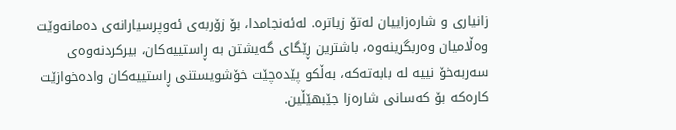زانیاری و شارەزاییان لەتۆ زیاترە. لەئەنجامدا، بۆ زۆربەی ئەوپرسیارانەی دەمانەوێت وەڵامیان وەربگرینەوە، باشترین ڕێگای گەیشتن بە ڕاستییەکان، بیرکردنەوەی سەربەخۆ نییە لە بابەتەکە، بەڵکو پێدەچێت خۆشویستنی ڕاستییەکان وادەخوازێت کارەکە بۆ کەسانی شارەزا جێبهێڵین.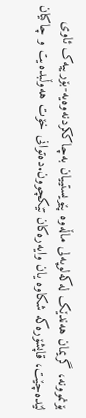بۆنموونە، گریمان هەندێک لەکەلوپەلی ماڵەوە پێویستییان بەچاککردنەوەیە-بۆرییەک ئاوی لێدەچێت، قاپشۆرەکە شکاوە یان وایەرەکان تێکچوون.دەتوانی خۆت هەوڵبدەیت و چاکیان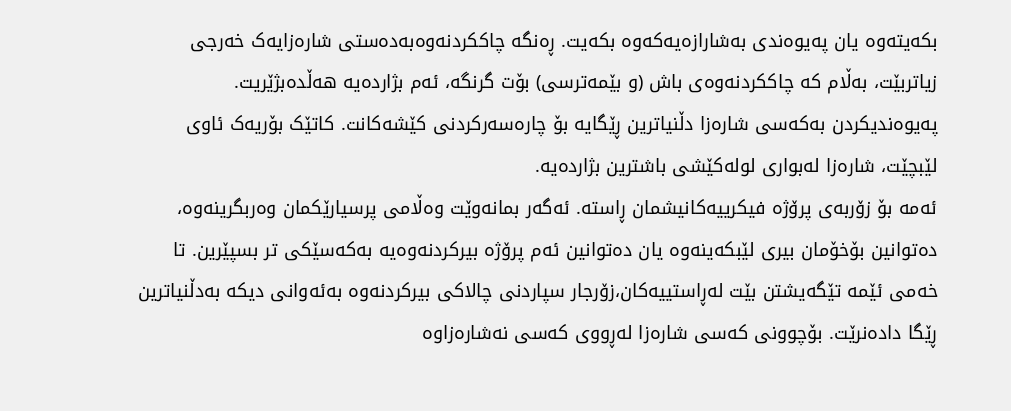بکەیتەوە یان پەیوەندی بەشارازەیەکەوە بکەیت. ڕەنگە چاککردنەوەبەدەستی شارەزایەک خەرجی زیاتربێت، بەڵام کە چاککردنەوەی باش (و بێمەترسی) بۆت گرنگە، ئەم بژاردەیە هەڵدەبژێریت. پەیوەندیکردن بەکەسی شارەزا دڵنیاترین ڕێگایە بۆ چارەسەرکردنی کێشەکانت. کاتێک بۆریەک ئاوی لێبچێت، شارەزا لەبواری لولەکێشی باشترین بژاردەیە.
ئەمە بۆ زۆربەی پرۆژە فیکرییەکانیشمان ڕاستە. ئەگەر بمانەوێت وەڵامی پرسیارێکمان وەربگرینەوە، دەتوانین بۆخۆمان بیری لێبکەینەوە یان دەتوانین ئەم پرۆژە بیرکردنەوەیە بەکەسێکی تر بسپێرین. تا خەمی ئێمە تێگەیشتن بێت لەڕاستییەکان،زۆرجار سپاردنی چالاکی بیرکردنەوە بەئەوانی دیکە بەدڵنیاترین ڕێگا دادەنرێت. بۆچوونی کەسی شارەزا لەڕووی کەسی نەشارەزاوە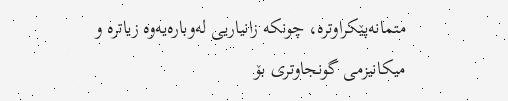متمانەپێکراوترە، چونکە زانیاریی لەوبارەیەوە زیاترە و میکانیزمی گونجاوتری بۆ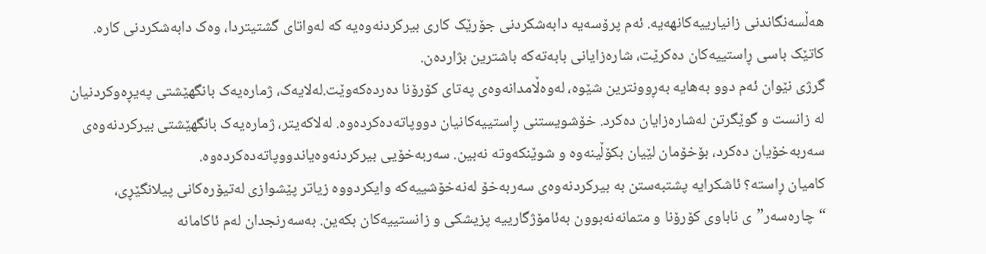هەڵسەنگاندنی زانیارییەکانهەیە. ئەم پرۆسەیە دابەشکردنی جۆرێک کاری بیرکردنەوەیە کە لەواتای گشتیتردا، وەک دابەشکردنی کارە. کاتێک باسی ڕاستییەکان دەکرێت، شارەزایانی بابەتەکە باشترین بژاردەن.
گرژی نێوان ئەم دوو بەهایە بەڕوونترین شێوە، لەوەڵامدانەوەی پەتای کۆرۆنا دەردەکەوێت.لەلایەک، ژمارەیەک بانگهێشتی پەیڕەوکردنیان لە زانست و گوێگرتن لەشارەزایان دەکرد. خۆشویستنی ڕاستییەکانیان دووپاتەدەکردەوە. لەلاکەیتر، ژمارەیەک بانگهێشتی بیرکردنەوەی سەربەخۆیان دەکرد، بۆخۆمان لێیان بکۆڵینەوە و شوێنکەوتە نەبین. سەربەخۆیی بیرکردنەوەیاندووپاتەدەکردەوە.
کامیان ڕاستە؟ ئاشکرایە پشتبەستن بە بیرکردنەوەی سەربەخۆ لەنەخۆشییەکە وایکردووە زیاتر پێشوازی لەتیۆرەکانی پیلانگێڕی، “چارەسەر”ی ناباوی کۆرۆنا و متمانەنەبوون بەئامۆژگارییە پزیشکی و زانستییەکان بکەین. بەسەرنجدان لەم ئاکامانە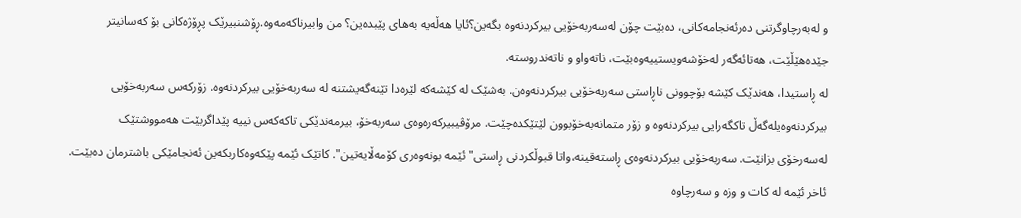و لەبەرچاوگرتنی دەرئەنجامەکانی، دەبێت چۆن لەسەربەخۆیی بیرکردنەوە بگەین؟ئایا هەڵەیە بەهای پێبدەین؟ من وابیرناکەمەوە.ڕۆشنبیرێک پڕۆژەکانی بۆ کەسانیتر جێدەهێڵێت، هەتائەگەر لەخۆشەویستییەوەبێت، ناتەواو و ناتەندروستە.
لە ڕاستیدا، هەندێک کێشە بۆچوونی ناڕاستی سەربەخۆیی بیرکردنەوەن. بەشێک لە کێشەکە لێرەدا تێنەگەیشتنە لە سەربەخۆیی بیرکردنەوە. زۆرکەس سەربەخۆیی بیرکردنەوەیلەگەڵ تاکگەرایی بیرکردنەوە و زۆر متمانەبەخۆبوون لێتێکدەچێت. مرۆڤیبیرکەرەوەی سەربەخۆ، بیرمەندێکی تاکەکەس نییە پێداگربێت هەمووشتێک لەسەرخۆی بزانێت. سەربەخۆیی بیرکردنەوەی ڕاستەقینە،واتا قبوڵکردنی ڕاستی"ئێمە بونەوەری کۆمەڵایەتین". کاتێک ئێمە پێکەوەکاربکەین ئەنجامێکی باشترمان دەبێت. ئاخر ئێمە لە کات و وزە و سەرچاوە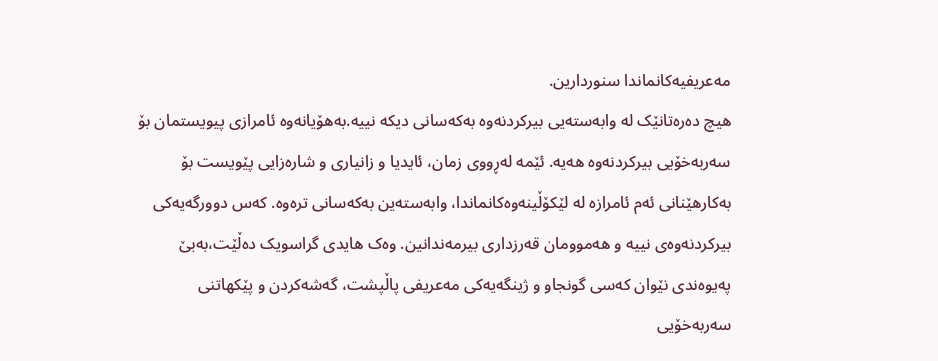مەعریفیەکانماندا سنوردارین.
هیچ دەرەتانێک لە وابەستەیی بیرکردنەوە بەکەسانی دیکە نییە.بەهۆیانەوە ئامرازی پیویستمان بۆ سەربەخۆیی بیرکردنەوە هەیە. ئێمە لەڕووی زمان، ئایدیا و زانیاری و شارەزایی پێویست بۆ بەکارهێنانی ئەم ئامرازە لە لێکۆڵینەوەکانماندا، وابەستەین بەکەسانی ترەوە. کەس دوورگەیەکی بیرکردنەوەی نییە و هەموومان قەرزداری بیرمەندانین. وەک هایدی گراسویک دەڵێت،بەبێ پەیوەندی نێوان کەسی گونجاو و ژینگەیەکی مەعریفی پاڵپشت، گەشەکردن و پێکهاتنی سەربەخۆیی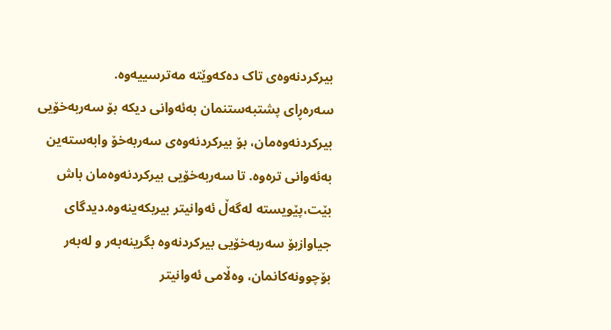بیرکردنەوەی تاک دەکەوێتە مەترسییەوە.
سەرەڕای پشتبەستنمان بەئەوانی دیکە بۆ سەربەخۆیی بیرکردنەوەمان، بۆ بیرکردنەوەی سەربەخۆ وابەستەین بەئەوانی ترەوە. تا سەربەخۆیی بیرکردنەوەمان باش بێت،پێویستە لەگەڵ ئەوانیتر بیربکەینەوە.دیدگای جیاوازبۆ سەربەخۆیی بیرکردنەوە بگرینەبەر و لەبەر بۆچوونەکانمان، وەڵامی ئەوانیتر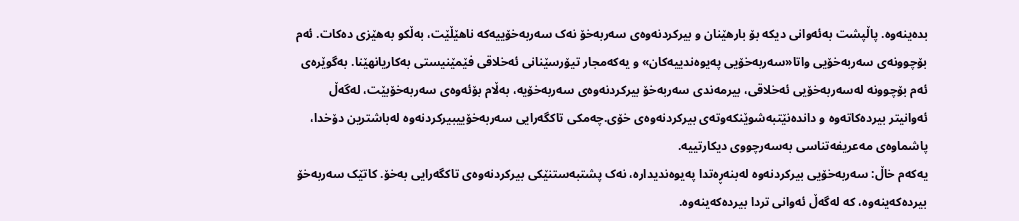بدەینەوە. پاڵپشت بەئەوانی دیکە بۆ بارهێنان و بیرکردنەوەی سەربەخۆ نەک سەربەخۆییەکە ناهێڵێت، بەڵکو بەهێزی دەکات. ئەم بۆچوونەی سەربەخۆیی واتا«سەربەخۆیی پەیوەندییەکان» و یەکەمجار تیۆرسێنانی ئەخلاقی فێمێنیستی بەکاریانهێنا. بەگوێرەی ئەم بۆچوونە لەسەربەخۆیی ئەخلاقی، بیرمەندی سەربەخۆ بیرکردنەوەی سەربەخۆیە، بەڵام بۆئەوەی سەربەخۆبێت، لەگەڵ ئەوانیتر بیردەکاتەوە و داندەنێتبەشوێنکەوتەی بیرکردنەوەی خۆی.چەمکی تاکگەرایی سەربەخۆییبیرکردنەوە لەباشترین دۆخدا، پاشماوەی مەعریفەتناسی بەسەرچووی دیکارتییە.
یەکەم خاڵ: سەربەخۆیی بیرکردنەوە لەبنەڕەتدا پەیوەندیدارە، نەک پشتبەستنێکی بیرکردنەوەی تاکگەرایی بەخۆ. کاتێک سەربەخۆ بیردەکەینەوە، کە لەگەڵ ئەوانی تردا بیردەکەینەوە.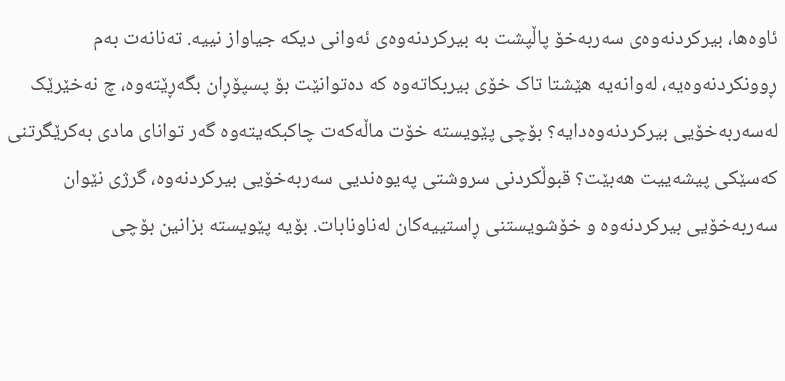ئاوەها، بیرکردنەوەی سەربەخۆ پاڵپشت بە بیرکردنەوەی ئەوانی دیکە جیاواز نییە. تەنانەت بەم ڕوونکردنەوەیە، لەوانەیە هێشتا تاک خۆی بیربکاتەوە کە دەتوانێت بۆ پسپۆڕان بگەڕێتەوە، چ نەخێرێک لەسەربەخۆیی بیرکردنەوەدایە؟ بۆچی پێویستە خۆت ماڵەکەت چاکبکەیتەوە گەر توانای مادی بەکرێگرتنی کەسێکی پیشەییت هەبێت؟ قبوڵکردنی سروشتی پەیوەندیی سەربەخۆیی بیرکردنەوە، گرژی نێوان سەربەخۆیی بیرکردنەوە و خۆشویستنی ڕاستییەکان لەناونابات. بۆیە پێویستە بزانین بۆچی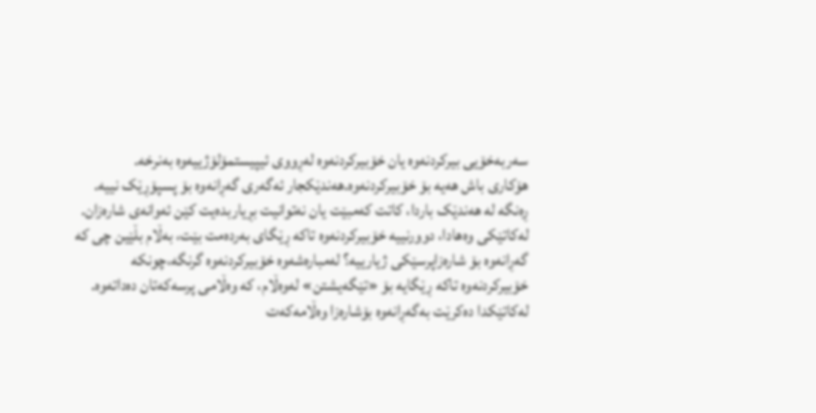سەربەخۆیی بیرکردنەوە یان خۆبیرکردنەوە لەڕووی ئیپیستمۆلۆژییەوە بەنرخە.
هۆکاری باش هەیە بۆ خۆبیرکردنەوە.هەندێکجار ئەگەری گەڕانەوە بۆ پسپۆڕێک نییە. ڕەنگە لە هەندێک باردا، کاتت کەمبێت یان نەتوانیت بڕیاربدەیت کێن ئەوانەی شارەزان. لەکاتێکی وەهادا، دوورنییە خۆبیرکردنەوە تاکە ڕێگای بەردەمت بێت، بەڵام بڵێین چی کە گەڕانەوە بۆ شارەزاپرسێکی ژیارییە؟ لەمبارەشەوە خۆبیرکردنەوە گرنگە،چونکە خۆبیرکردنەوە تاکە ڕێگایە بۆ «تێگەیشتن» لەوەڵام، کە وەڵامی پرسەکەتان دەداتەوە. لەکاتێکدا دەکرێت بەگەڕانەوە بۆشارەزا وەڵامەکەت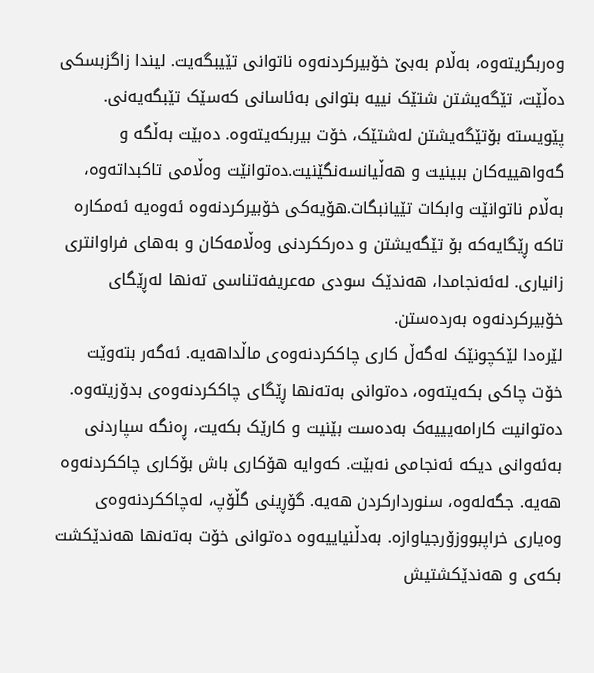وەربگریتەوە، بەڵام بەبێ خۆبیرکردنەوە ناتوانی تێیبگەیت. لیندا زاگزبسکی دەڵێت، تێگەیشتن شتێک نییە بتوانی بەئاسانی کەسێک تێبگەیەنی. پێویستە بۆتێگەیشتن لەشتێک، خۆت بیربکەیتەوە. دەبێت بەڵگە و گەواهییەکان ببینیت و هەڵیانسەنگێنیت.دەتوانێت وەڵامی تاکبداتەوە، بەڵام ناتوانێت وابکات تێیانبگات.هۆیەکی خۆبیرکردنەوە ئەوەیە ئەمکارە تاکە ڕێگایەکە بۆ تێگەیشتن و دەرککردنی وەڵامەکان و بەهای فراوانتری زانیاری. لەئەنجامدا، هەندێک سودی مەعریفەتناسی تەنها لەڕێگای خۆبیرکردنەوە بەردەستن.
لێرەدا لێکچونێک لەگەڵ کاری چاککردنەوەی ماڵداهەیە. ئەگەر بتەوێت خۆت چاکی بکەیتەوە، دەتوانی بەتەنها ڕێگای چاککردنەوەی بدۆزیتەوە. دەتوانیت کارامەیییەک بەدەست بێنیت و کارێک بکەیت، ڕەنگە سپاردنی بەئەوانی دیکە ئەنجامی نەبێت. کەوایە هۆکاری باش بۆکاری چاککردنەوە هەیە. جگەلەوە، سنوردارکردن هەیە. گۆڕینی گڵۆپ، لەچاککردنەوەی وەیاری خراپبووزۆرجیاوازە. بەدڵنیاییەوە دەتوانی خۆت بەتەنها هەندێکشت بکەی و هەندێکشتیش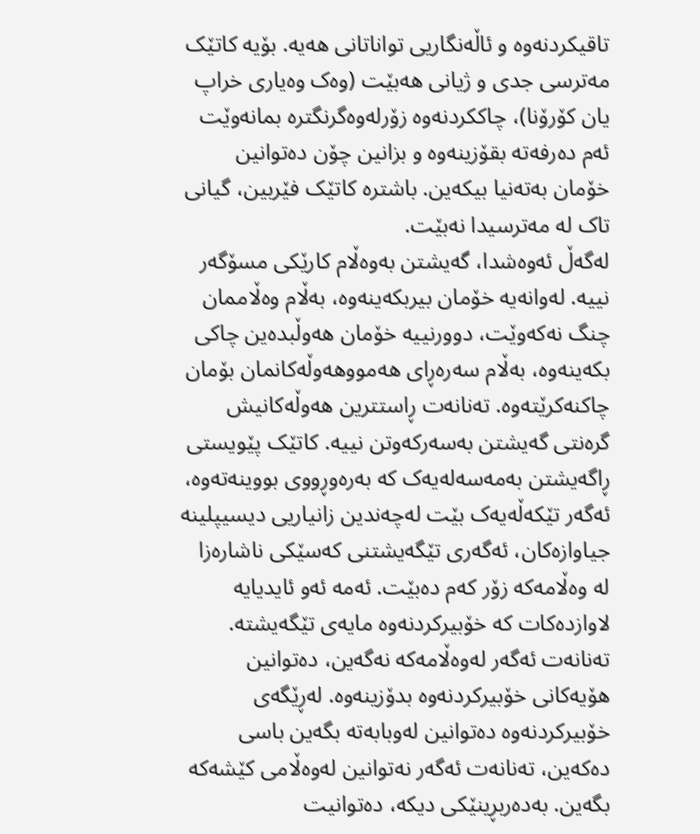تاقیکردنەوە و ئاڵەنگاریی تواناتانی هەیە. بۆیە کاتێک مەترسی جدی و ژیانی هەبێت (وەک وەیاری خراپ یان کۆرۆنا)، چاککردنەوە زۆرلەوەگرنگترە بمانەوێت ئەم دەرفەتە بقۆزینەوە و بزانین چۆن دەتوانین خۆمان بەتەنیا بیکەین. باشترە کاتێک فێربین، گیانی تاک لە مەترسیدا نەبێت.
لەگەڵ ئەوەشدا، گەیشتن بەوەڵام کارێکی مسۆگەر نییە. لەوانەیە خۆمان بیربکەینەوە، بەڵام وەڵاممان چنگ نەکەوێت، دوورنییە خۆمان هەوڵبدەین چاکی بکەینەوە، بەڵام سەرەڕای هەمووهەوڵەکانمان بۆمان چاکنەکرێتەوە. تەنانەت ڕاستترین هەوڵەکانیش گرەنتی گەیشتن بەسەرکەوتن نییە. کاتێک پێویستی ڕاگەیشتن بەمەسەلەیەک کە بەرەوڕووی بووینەتەوە، ئەگەر تێکەڵەیەک بێت لەچەندین زانیاریی دیسیپلینە جیاوازەکان، ئەگەری تێگەیشتنی کەسێکی ناشارەزا لە وەڵامەکە زۆر کەم دەبێت. ئەمە ئەو ئایدیایە لاوازدەکات کە خۆبیرکردنەوە مایەی تێگەیشتە. تەنانەت ئەگەر لەوەڵامەکە نەگەین، دەتوانین هۆیەکانی خۆبیرکردنەوە بدۆزینەوە. لەڕێگەی خۆبیرکردنەوە دەتوانین لەوبابەتە بگەین باسی دەکەین، تەنانەت ئەگەر نەتوانین لەوەڵامی کێشەکە بگەین. بەدەربڕینێکی دیکە، دەتوانیت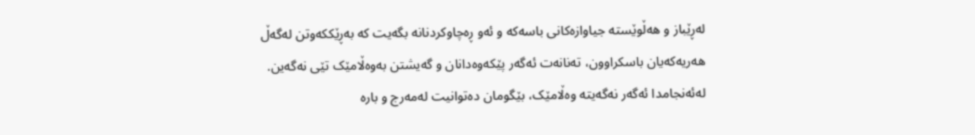لەڕێباز و هەڵوێستە جیاوازەکانی باسەکە و ئەو ڕەچاوکردنانە بگەیت کە بەڕێککەوتن لەگەڵ هەریەکەیان باسکراوون، تەنانەت ئەگەر پێکەوەدانان و گەیشتن بەوەڵامێک تێی نەگەین. لەئەنجامدا ئەگەر نەگەیتە وەڵامێک، بێگومان دەتوانیت لەمەرج و بارە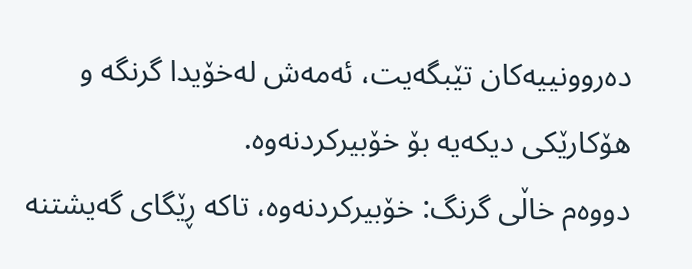دەروونییەکان تێبگەیت، ئەمەش لەخۆیدا گرنگە و هۆکارێکی دیکەیە بۆ خۆبیرکردنەوە.
دووەم خاڵی گرنگ: خۆبیرکردنەوە، تاکە ڕێگای گەیشتنە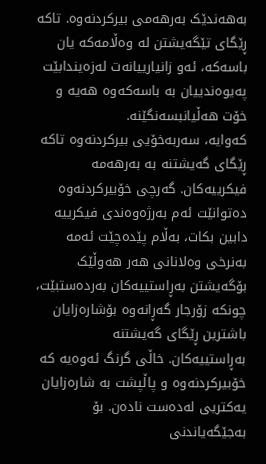بەهەندێک بەرهەمی بیرکردنەوە. تاکە ڕێگای تێگەیشتن لە وەڵامەکە یان باسەکە، ئەو زانیارییانەت لەزەیندابێت پەیوەندییان بە باسەکەوە هەیە و خۆت هەڵیانبسەنگێنە.
کەوایە، سەربەخۆیی بیرکردنەوە تاکە ڕێگای گەیشتنە بە بەرهەمە فیکرییەکان. گەرچی خۆبیرکردنەوە دەتوانێت ئەم بەرژەوەندی فیکرییە دابین بکات، بەڵام پێدەچێت ئەمە بەنرخی وەلانانی هەر هەوڵێک بۆگەیشتن بەڕاستییەکان بەردەستبێت، چونکە زۆرجار گەڕانەوە بۆشارەزایان باشترین ڕێگای گەیشتنە بەڕاستییەکان. خاڵی گرنگ ئەوەیە کە خۆبیرکردنەوە و پاڵپشت بە شارەزایان یەکتریی لەدەست نادەن. بۆ بەجێگەیاندنی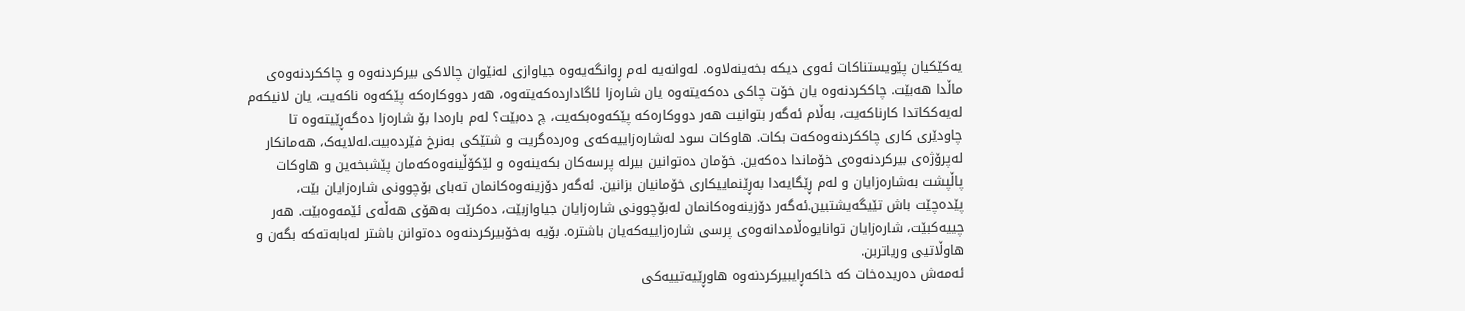یەکێکیان پێویستناکات ئەوی دیکە بخەینەلاوە. لەوانەیە لەم ڕوانگەیەوە جیاوازی لەنێوان چالاکی بیرکردنەوە و چاککردنەوەی ماڵدا هەبێت. چاککردنەوە یان خۆت چاکی دەکەیتەوە یان شارەزا ئاگاداردەکەیتەوە، هەر دووکارەکە پێکەوە ناکەیت، یان لانیکەم لەیەککاتدا کارناکەیت، بەڵام ئەگەر بتوانیت هەر دووکارەکە پێکەوەبکەیت، چ دەبێت؟ لەم بارەدا بۆ شارەزا دەگەڕێیتەوە تا چاودێری کاری چاککردنەوەکەت بکات. هاوکات سود لەشارەزاییەکەی وەردەگریت و شتێکی بەنرخ فێردەبیت.لەلایەک، هەمانکار لەپرۆژەی بیرکردنەوەی خۆماندا دەکەین. خۆمان دەتوانین بیرلە پرسەکان بکەینەوە و لێکۆڵینەوەکەمان پێشبخەین و هاوکات پاڵپشت بەشارەزایان و لەم ڕێگایەدا بەڕێنماییکاری خۆمانیان بزانین. ئەگەر دۆزینەوەکانمان تەبای بۆچوونی شارەزایان بێت، پێدەچێت باش تێیگەیشتبین.ئەگەر دۆزینەوەکانمان لەبۆچوونی شارەزایان جیاوازبێت، دەکرێت بەهۆی هەڵەی ئێمەوەبێت. هەر چییەکبێت، شارەزایان توانایوەڵامدانەوەی پرسی شارەزاییەکەیان باشترە. بۆیە بەخۆبیرکردنەوە دەتوانن باشتر لەبابەتەکە بگەن و هاوڵاتیی وریاتربن.
ئەمەش دەریدەخات کە خاکەڕایبیرکردنەوە هاوڕێیەتییەکی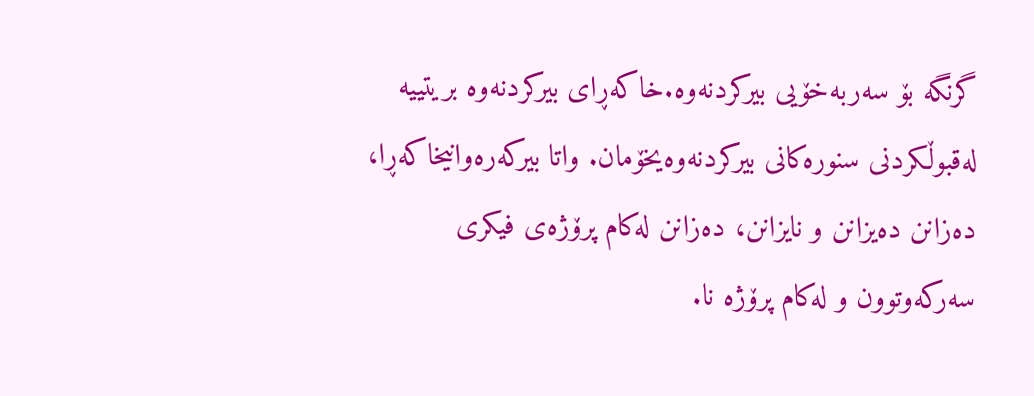گرنگە بۆ سەربەخۆیی بیرکردنەوە.خاکەڕای بیرکردنەوە بریتییە لەقبوڵکردنی سنورەکانی بیرکردنەوەیخۆمان. واتا بیرکەرەوانیخاکەڕا، دەزانن دەیزانن و نایزانن، دەزانن لەکام پرۆژەی فیکری سەرکەوتوون و لەکام پرۆژە نا.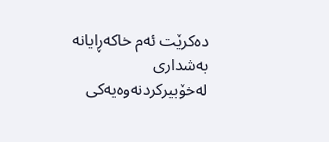دەکرێت ئەم خاکەڕایانە بەشداری لەخۆبیرکردنەوەیەکی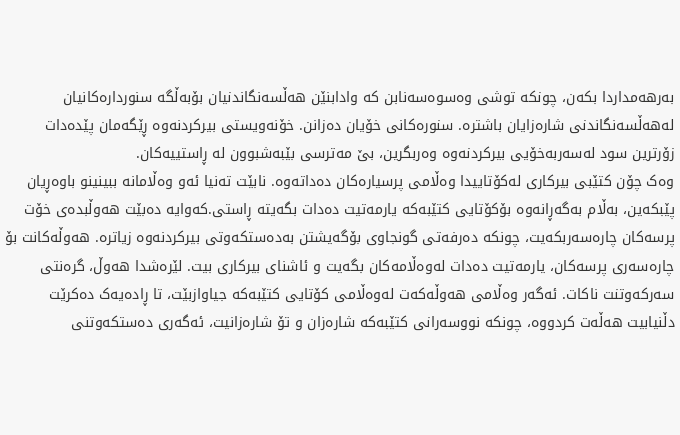بەرهەمداردا بکەن، چونکە توشی وەسوەسەنابن کە وادابنێن هەڵسەنگاندنیان بۆبەڵگە سنوردارەکانیان لەهەڵسەنگاندنی شارەزایان باشترە. سنورەکانی خۆیان دەزانن. خۆنەویستی بیرکردنەوە ڕێگەمان پێدەدات زۆرترین سود لەسەربەخۆیی بیرکردنەوە وەربگرین، بێ مەترسی بێبەشبوون لە ڕاستییەکان.
وەک چۆن کتێبی بیرکاری لەکۆتاییدا وەڵامی پرسیارەکان دەداتەوە. نابێت تەنیا ئەو وەڵامانە ببینینو باوەڕیان پێبکەین، بەڵام بەگەڕانەوە بۆکۆتایی کتێبەکە یارمەتیت دەدات بگەیتە ڕاستی.کەوایە دەبێت هەوڵبدەی خۆت پرسەکان چارەسەربکەیت، چونکە دەرفەتی گونجاوی بۆگەیشتن بەدەستکەوتی بیرکردنەوە زیاترە. هەوڵەکانت بۆ چارەسەری پرسەکان، یارمەتیت دەدات لەوەڵامەکان بگەیت و ئاشنای بیرکاری بیت. لێرەشدا هەوڵ، گرەنتی سەرکەوتنت ناکات. ئەگەر وەڵامی هەوڵەکەت لەوەڵامی کۆتایی کتێبەکە جیاوازبێت، تا ڕادەیەک دەکرێت دڵنیابیت هەڵەت کردووە، چونکە نووسەرانی کتێبەکە شارەزان و تۆ شارەزانیت، ئەگەری دەستکەوتنی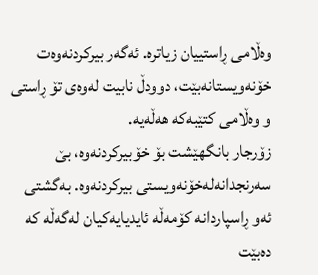وەڵامی ڕاستییان زیاترە. ئەگەر بیرکردنەوەت خۆنەویستانەبێت، دوودڵ نابیت لەوەی تۆ ڕاستی و وەڵامی کتێبەکە هەڵەیە.
زۆرجار بانگهێشت بۆ خۆبیرکردنەوە، بێ سەرنجدانەلەخۆنەویستی بیرکردنەوە. بەگشتی ئەو ڕاسپاردانە کۆمەڵە ئایدیایەکیان لەگەڵە کە دەبێت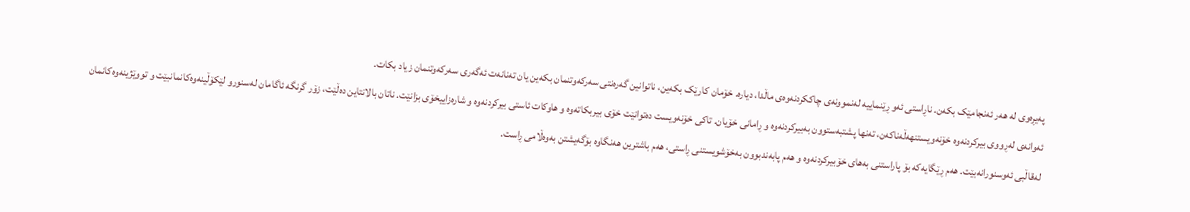پەیڕەوی لە هەر ئەنجامێک بکەن. ناڕاستی ئەو ڕێنماییە لەنموونەی چاککردنەوەی ماڵدا، دیارە. خۆمان کارێک بکەین، ناتوانین گەرەنتی سەرکەوتنمان بکەین یان تەنانەت ئەگەری سەرکەوتنمان زیاد بکات.
ئەوانەی لەڕووی بیرکردنەوە خۆنەویستنهەڵەناکەن، تەنها پشتبەستوون بەبیرکردنەوە و ڕامانی خۆیان. تاکی خۆنەویست دەتوانێت خۆی بیربکاتەوە و هاوکات ئاستی بیرکردنەوە و شارەزاییخۆی بزانێت. ناتان بالانتاین دەڵێت، زۆر گرنگە ئاگامان لەسنورو لێکۆڵینەوەکانمانبێت و تووێژینەوەکانمان لەقاڵبی ئەوسنورانەبێت. هەم ڕێگایەکە بۆ پاراستنی بەهای خۆبیرکردنەوە و هەم پابەندبوون بەخۆشویستنی ڕاستی، هەم باشترین هەنگاوە بۆگەیشتن بەوەڵامی ڕاست.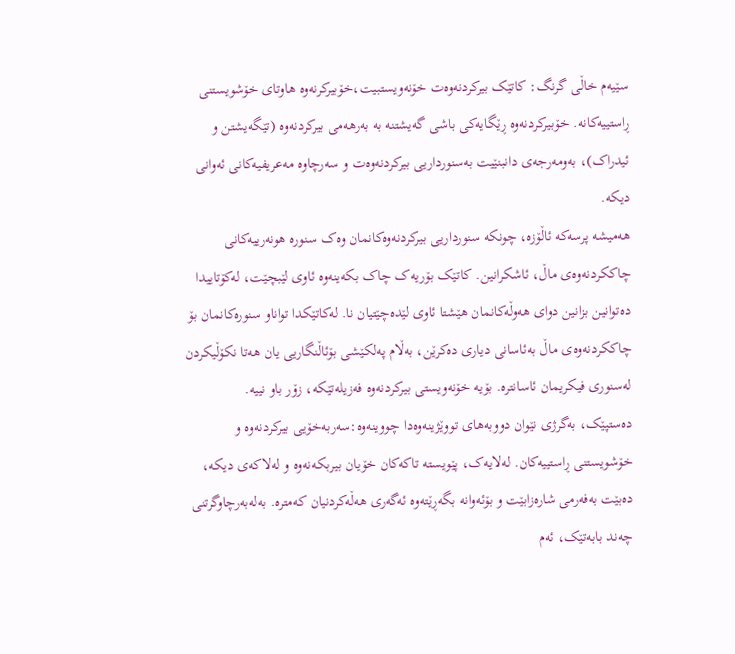سێیەم خاڵی گرنگ: کاتێک بیرکردنەوەت خۆنەویستبیت،خۆبیرکرنەوە هاوتای خۆشویستنی ڕاستییەکانە. خۆبیرکردنەوە ڕێگایەکی باشی گەیشتنە بە بەرهەمی بیرکردنەوە (تێگەیشتن و ئیدراک)، بەومەرجەی دانبنێیت بەسنورداریی بیرکردنەوەت و سەرچاوە مەعریفیەکانی ئەوانی دیکە.
هەمیشە پرسەکە ئاڵۆزە، چونکە سنورداریی بیرکردنەوەکانمان وەک سنورە هونەرییەکانی چاککردنەوەی ماڵ، ئاشکرانین. کاتێک بۆریەک چاک بکەینەوە ئاوی لێبچێت، لەکۆتاییدا دەتوانین بزانین دوای هەوڵەکانمان هێشتا ئاوی لێدەچێتیان نا. لەکاتێکدا تواناو سنورەکانمان بۆ چاککردنەوەی ماڵ بەئاسانی دیاری دەکرێن، بەڵام پەلکێشی بۆئاڵنگاریی یان هەتا نکۆڵیکردن لەسنوری فیکریمان ئاسانترە. بۆیە خۆنەویستی بیرکردنەوە فەزیلەتێکە، زۆر باو نییە.
دەستپێک، بەگرژی نێوان دووبەهای تووێژینەوەدا چووینەوە:سەربەخۆیی بیرکردنەوە و خۆشویستنی ڕاستییەکان. لەلایەک، پێویستە تاکەکان خۆیان بیربکەنەوە و لەلاکەی دیکە، دەبێت بەفەرمی شارەزابێت و بۆئەوانە بگەڕێتەوە ئەگەری هەڵەکردنیان کەمترە. بەلەبەرچاوگرتنی چەند بابەتێک، ئەم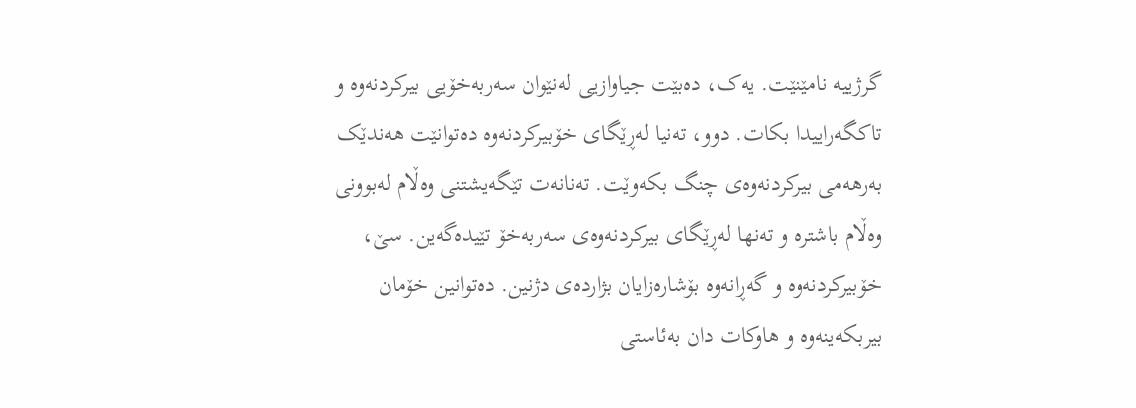گرژییە نامێنێت. یەک، دەبێت جیاوازیی لەنێوان سەربەخۆیی بیرکردنەوە و تاکگەراییدا بکات. دوو، تەنیا لەڕێگای خۆبیرکردنەوە دەتوانێت هەندێک بەرهەمی بیرکردنەوەی چنگ بکەوێت. تەنانەت تێگەیشتنی وەڵام لەبوونی وەڵام باشترە و تەنها لەڕێگای بیرکردنەوەی سەربەخۆ تێیدەگەین. سێ، خۆبیرکردنەوە و گەڕانەوە بۆشارەزایان بژاردەی دژنین. دەتوانین خۆمان بیربکەینەوە و هاوکات دان بەئاستی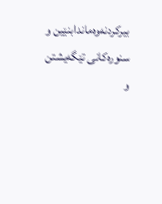بیرکردنەوەماندابنێین و سنورەکانی تێگەیشتن و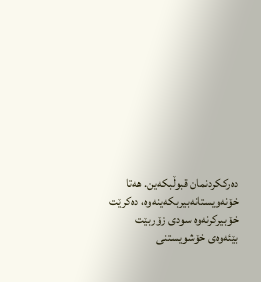دەرککردنمان قبوڵبکەین. هەتا خۆنەویستانەبیربکەینەوە، دەکرێت خۆبیرکرنەوە سودی زۆربێت بێئەوەی خۆشویستنی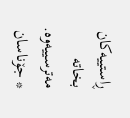ڕاستییەکان بخاتە مەترسییەوە.
* جۆناسان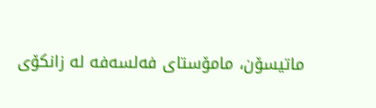ماتیسۆن، مامۆستای فەلسەفە لە زانکۆی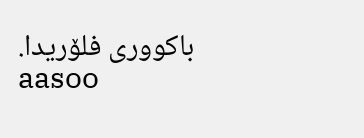باکووری فلۆریدا.
aasoo